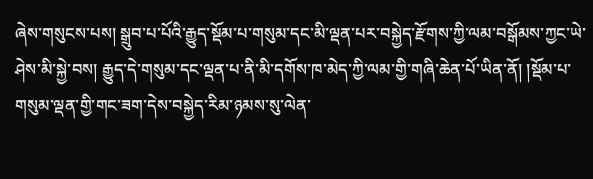ཞེས་གསུངས་པས། སྒྲུབ་པ་པོའི་རྒྱུད་སྡོམ་པ་གསུམ་དང་མི་ལྡན་པར་བསྐྱེད་རྫོགས་ཀྱི་ལམ་བསྒོམས་ཀྱང་ཡེ་ཤེས་མི་སྐྱེ་བས། རྒྱུད་དེ་གསུམ་དང་ལྡན་པ་ནི་མི་དགོས་ཁ་མེད་ཀྱི་ལམ་གྱི་གཞི་ཆེན་པོ་ཡིན་ནོ། །སྡོམ་པ་གསུམ་ལྡན་གྱི་གང་ཟག་དེས་བསྐྱེད་རིམ་ཉམས་སུ་ལེན་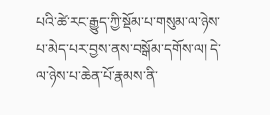པའི་ཚེ་རང་རྒྱུད་ཀྱི་སྡོམ་པ་གསུམ་ལ་ཉེས་པ་མེད་པར་བྱས་ནས་བསྒོམ་དགོས་ལ། དེ་ལ་ཉེས་པ་ཆེན་པོ་རྣམས་ནི་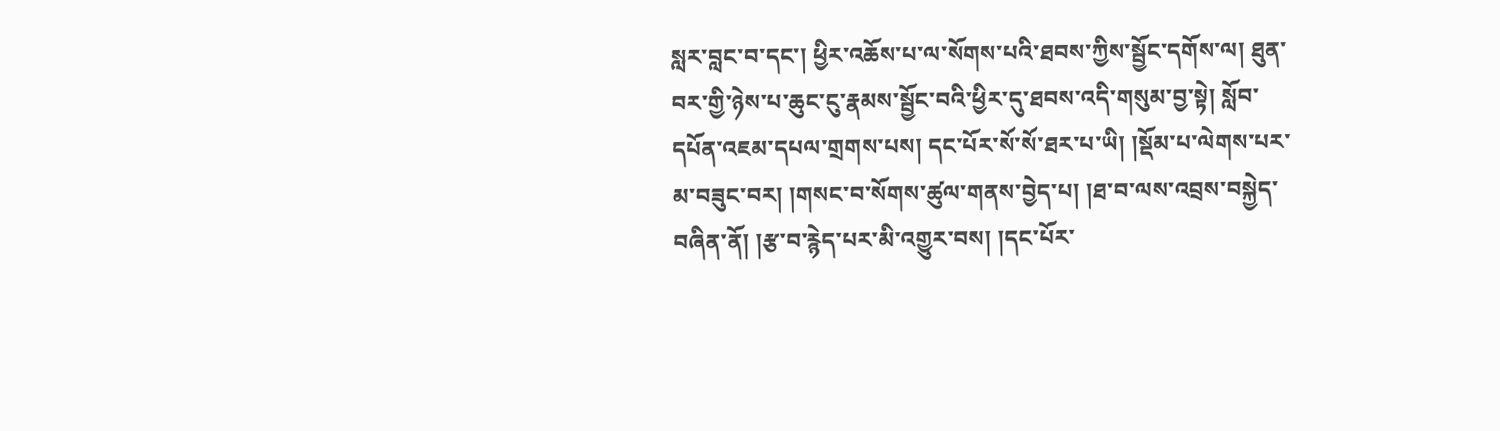སླར་བླང་བ་དང་། ཕྱིར་འཆོས་པ་ལ་སོགས་པའི་ཐབས་ཀྱིས་སྦྱོང་དགོས་ལ། ཐུན་བར་གྱི་ཉེས་པ་ཆུང་ངུ་རྣམས་སྦྱོང་བའི་ཕྱིར་དུ་ཐབས་འདི་གསུམ་བྱ་སྟེ། སློབ་དཔོན་འཇམ་དཔལ་གྲགས་པས། དང་པོར་སོ་སོ་ཐར་པ་ཡི། །སྡོམ་པ་ལེགས་པར་མ་བཟུང་བར། །གསང་བ་སོགས་ཚུལ་གནས་བྱེད་པ། །ཐ་བ་ལས་འབྲས་བསྐྱེད་བཞིན་ནོ། །རྩ་བ་རྙེད་པར་མི་འགྱུར་བས། །དང་པོར་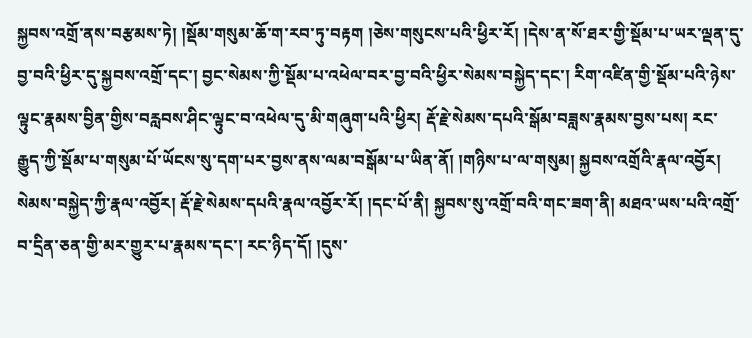སྐྱབས་འགྲོ་ནས་བརྩམས་ཏེ། །སྡོམ་གསུམ་ཆོ་ག་རབ་ཏུ་བརྟག །ཅེས་གསུངས་པའི་ཕྱིར་རོ། །དེས་ན་སོ་ཐར་གྱི་སྡོམ་པ་ཡར་ལྡན་དུ་བྱ་བའི་ཕྱིར་དུ་སྐྱབས་འགྲོ་དང་། བྱང་སེམས་ཀྱི་སྡོམ་པ་འཕེལ་བར་བྱ་བའི་ཕྱིར་སེམས་བསྐྱེད་དང་། རིག་འཛིན་གྱི་སྡོམ་པའི་ཉེས་ལྟུང་རྣམས་བྱིན་གྱིས་བརླབས་ཤིང་ལྟུང་བ་འཕེལ་དུ་མི་གཞུག་པའི་ཕྱིར། རྡོ་རྗེ་སེམས་དཔའི་སྒོམ་བཟླས་རྣམས་བྱས་པས། རང་རྒྱུད་ཀྱི་སྡོམ་པ་གསུམ་པོ་ཡོངས་སུ་དག་པར་བྱས་ནས་ལམ་བསྒོམ་པ་ཡིན་ནོ། །གཉིས་པ་ལ་གསུམ། སྐྱབས་འགྲོའི་རྣལ་འབྱོར། སེམས་བསྐྱེད་ཀྱི་རྣལ་འབྱོར། རྡོ་རྗེ་སེམས་དཔའི་རྣལ་འབྱོར་རོ། །དང་པོ་ནི། སྐྱབས་སུ་འགྲོ་བའི་གང་ཟག་ནི། མཐའ་ཡས་པའི་འགྲོ་བ་དྲིན་ཅན་གྱི་མར་གྱུར་པ་རྣམས་དང་། རང་ཉིད་དོ། །དུས་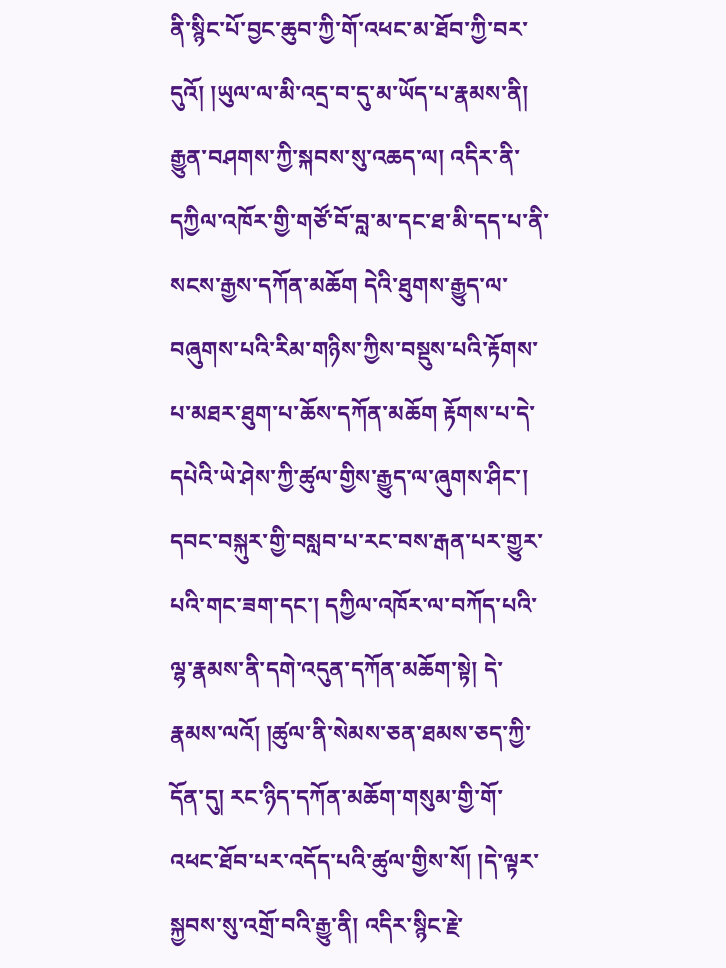ནི་སྙིང་པོ་བྱང་ཆུབ་ཀྱི་གོ་འཕང་མ་ཐོབ་ཀྱི་བར་དུའོ། །ཡུལ་ལ་མི་འདྲ་བ་དུ་མ་ཡོད་པ་རྣམས་ནི། རྒྱུན་བཤགས་ཀྱི་སྐབས་སུ་འཆད་ལ། འདིར་ནི་དཀྱིལ་འཁོར་གྱི་གཙོ་བོ་བླ་མ་དང་ཐ་མི་དད་པ་ནི་སངས་རྒྱས་དཀོན་མཆོག དེའི་ཐུགས་རྒྱུད་ལ་བཞུགས་པའི་རིམ་གཉིས་ཀྱིས་བསྡུས་པའི་རྟོགས་པ་མཐར་ཐུག་པ་ཆོས་དཀོན་མཆོག རྟོགས་པ་དེ་དཔེའི་ཡེ་ཤེས་ཀྱི་ཚུལ་གྱིས་རྒྱུད་ལ་ཞུགས་ཤིང་། དབང་བསྐུར་གྱི་བསླབ་པ་རང་བས་རྒན་པར་གྱུར་པའི་གང་ཟག་དང་། དཀྱིལ་འཁོར་ལ་བཀོད་པའི་ལྷ་རྣམས་ནི་དགེ་འདུན་དཀོན་མཆོག་སྟེ། དེ་རྣམས་ལའོ། །ཚུལ་ནི་སེམས་ཅན་ཐམས་ཅད་ཀྱི་དོན་དུ། རང་ཉིད་དཀོན་མཆོག་གསུམ་གྱི་གོ་འཕང་ཐོབ་པར་འདོད་པའི་ཚུལ་གྱིས་སོ། །དེ་ལྟར་སྐྱབས་སུ་འགྲོ་བའི་རྒྱུ་ནི། འདིར་སྙིང་རྗེ་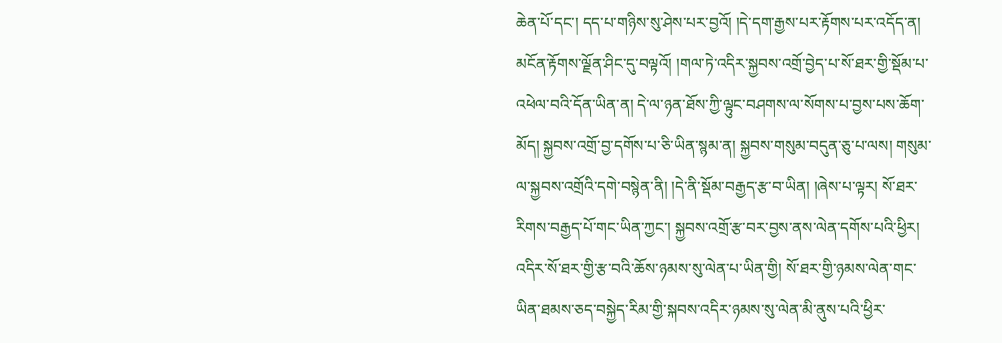ཆེན་པོ་དང་། དད་པ་གཉིས་སུ་ཤེས་པར་བྱའོ། །དེ་དག་རྒྱས་པར་རྟོགས་པར་འདོད་ན། མངོན་རྟོགས་ལྗོན་ཤིང་དུ་བལྟའོ། །གལ་ཏེ་འདིར་སྐྱབས་འགྲོ་བྱེད་པ་སོ་ཐར་གྱི་སྡོམ་པ་འཕེལ་བའི་དོན་ཡིན་ན། དེ་ལ་ཉན་ཐོས་ཀྱི་ལྟུང་བཤགས་ལ་སོགས་པ་བྱས་པས་ཆོག་མོད། སྐྱབས་འགྲོ་བྱ་དགོས་པ་ཅི་ཡིན་སྙམ་ན། སྐྱབས་གསུམ་བདུན་ཅུ་པ་ལས། གསུམ་ལ་སྐྱབས་འགྲོའི་དགེ་བསྙེན་ནི། །དེ་ནི་སྡོམ་བརྒྱད་རྩ་བ་ཡིན། །ཞེས་པ་ལྟར། སོ་ཐར་རིགས་བརྒྱད་པོ་གང་ཡིན་ཀྱང་། སྐྱབས་འགྲོ་རྩ་བར་བྱས་ནས་ལེན་དགོས་པའི་ཕྱིར། འདིར་སོ་ཐར་གྱི་རྩ་བའི་ཆོས་ཉམས་སུ་ལེན་པ་ཡིན་གྱི། སོ་ཐར་གྱི་ཉམས་ལེན་གང་ཡིན་ཐམས་ཅད་བསྐྱེད་རིམ་གྱི་སྐབས་འདིར་ཉམས་སུ་ལེན་མི་ནུས་པའི་ཕྱིར་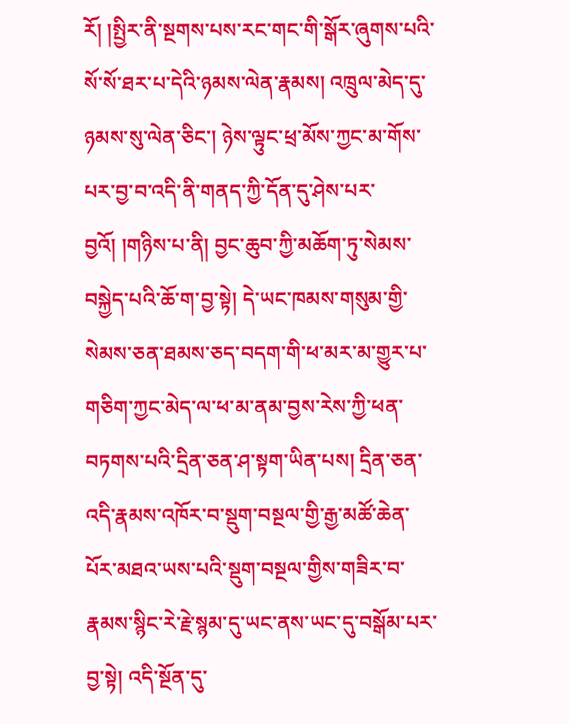རོ། །སྤྱིར་ནི་སྔགས་པས་རང་གང་གི་སྒོར་ཞུགས་པའི་སོ་སོ་ཐར་པ་དེའི་ཉམས་ལེན་རྣམས། འཁྲུལ་མེད་དུ་ཉམས་སུ་ལེན་ཅིང་། ཉེས་ལྟུང་ཕྲ་མོས་ཀྱང་མ་གོས་པར་བྱ་བ་འདི་ནི་གནད་ཀྱི་དོན་དུ་ཤེས་པར་བྱའོ། །གཉིས་པ་ནི། བྱང་ཆུབ་ཀྱི་མཆོག་ཏུ་སེམས་བསྐྱེད་པའི་ཆོ་ག་བྱ་སྟེ། དེ་ཡང་ཁམས་གསུམ་གྱི་སེམས་ཅན་ཐམས་ཅད་བདག་གི་ཕ་མར་མ་གྱུར་པ་གཅིག་ཀྱང་མེད་ལ་ཕ་མ་ནམ་བྱས་རེས་ཀྱི་ཕན་བཏགས་པའི་དྲིན་ཅན་ཤ་སྟག་ཡིན་པས། དྲིན་ཅན་འདི་རྣམས་འཁོར་བ་སྡུག་བསྔལ་གྱི་རྒྱ་མཚོ་ཆེན་པོར་མཐའ་ཡས་པའི་སྡུག་བསྔལ་གྱིས་གཟིར་བ་རྣམས་སྙིང་རེ་རྗེ་སྙམ་དུ་ཡང་ནས་ཡང་དུ་བསྒོམ་པར་བྱ་སྟེ། འདི་སྔོན་དུ་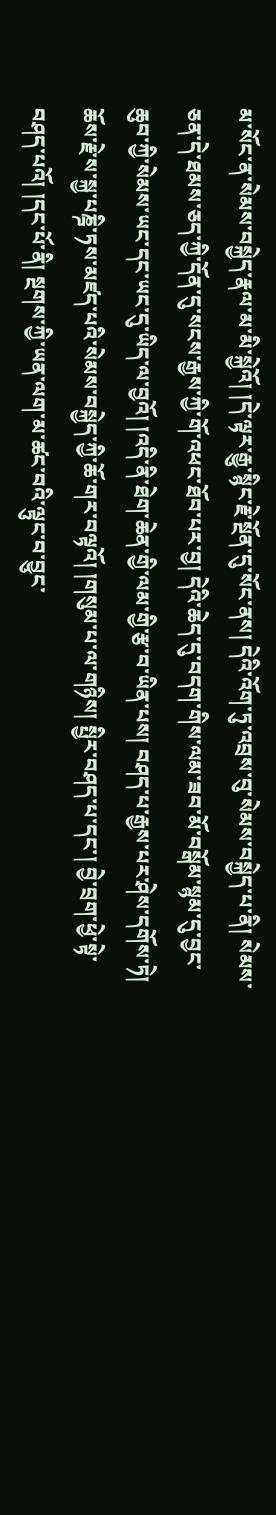མ་སོང་ན་སེམས་བསྐྱེད་རྣལ་མ་མི་སྐྱེའོ། །དེ་ལྟར་རྒྱུ་སྙིང་རྗེ་སྔོན་དུ་སོང་ནས། དེའི་འོག་ཏུ་འབྲས་བུ་སེམས་བསྐྱེད་པ་ནི། སེམས་ཅན་དེ་ཐམས་ཅད་ཀྱི་དོན་དུ་སངས་རྒྱས་ཀྱི་གོ་འཕང་ཐོབ་པར་བྱ། དེའི་ཆེད་དུ་བདག་གིས་ལམ་ཟབ་མོ་བསྒོམ་སྙམ་དུ་བྱང་ཆུབ་ཀྱི་སེམས་ཡང་དང་ཡང་དུ་ཡིད་ལ་བྱའོ། །འདི་ནི་ཐེག་ཆེན་གྱི་ལམ་གྱི་རྩ་བ་ཡིན་པས། བཤད་པ་རྒྱས་པར་ཤེས་དགོས་ཏེ། ཆོས་རྗེ་ས་སྐྱ་པཎྜི་ཏས་མཛད་པའི་སེམས་བསྐྱེད་ཀྱི་ཆོ་གར་བལྟའོ། །གསུམ་པ་ལ་གཉིས། སྤྱིར་བཤད་པ་དང་། བྱེ་བྲག་ཕྱེ་སྟེ་བཤད་པའོ། །དང་པོ་ནི། སྔགས་ཀྱི་ཡན་ལག་མ་ཚང་བའི་ལྟུང་བ་བྱུང་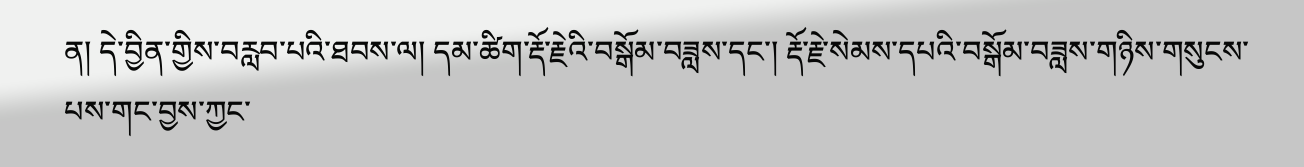ན། དེ་བྱིན་གྱིས་བརླབ་པའི་ཐབས་ལ། དམ་ཚིག་རྡོ་རྗེའི་བསྒོམ་བཟླས་དང་། རྡོ་རྗེ་སེམས་དཔའི་བསྒོམ་བཟླས་གཉིས་གསུངས་པས་གང་བྱས་ཀྱང་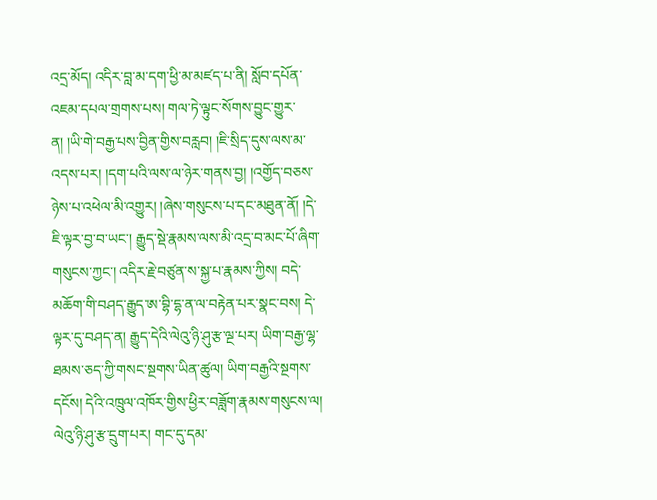འདྲ་མོད། འདིར་བླ་མ་དག་ཕྱི་མ་མཛད་པ་ནི། སློབ་དཔོན་འཇམ་དཔལ་གྲགས་པས། གལ་ཏེ་ལྟུང་སོགས་བྱུང་གྱུར་ན། །ཡི་གེ་བརྒྱ་པས་བྱིན་གྱིས་བརླབ། །ཇི་སྲིད་དུས་ལས་མ་འདས་པར། །དག་པའི་ལས་ལ་ཉེར་གནས་བྱ། །འགྱོད་བཅས་ཉེས་པ་འཕེལ་མི་འགྱུར། །ཞེས་གསུངས་པ་དང་མཐུན་ནོ། །དེ་ཇི་ལྟར་བྱ་བ་ཡང་། རྒྱུད་སྡེ་རྣམས་ལས་མི་འདྲ་བ་མང་པོ་ཞིག་གསུངས་ཀྱང་། འདིར་རྗེ་བཙུན་ས་སྐྱ་པ་རྣམས་ཀྱིས། བདེ་མཆོག་གི་བཤད་རྒྱུད་ཨ་བྷི་དྷ་ན་ལ་བརྟེན་པར་སྣང་བས། དེ་ལྟར་དུ་བཤད་ན། རྒྱུད་དེའི་ལེའུ་ཉི་ཤུ་རྩ་ལྔ་པར། ཡིག་བརྒྱ་ལྷ་ཐམས་ཅད་ཀྱི་གསང་སྔགས་ཡིན་ཚུལ། ཡིག་བརྒྱའི་སྔགས་དངོས། དེའི་འཁྲུལ་འཁོར་གྱིས་ཕྱིར་བཟློག་རྣམས་གསུངས་ལ། ལེའུ་ཉི་ཤུ་རྩ་དྲུག་པར། གང་དུ་དམ་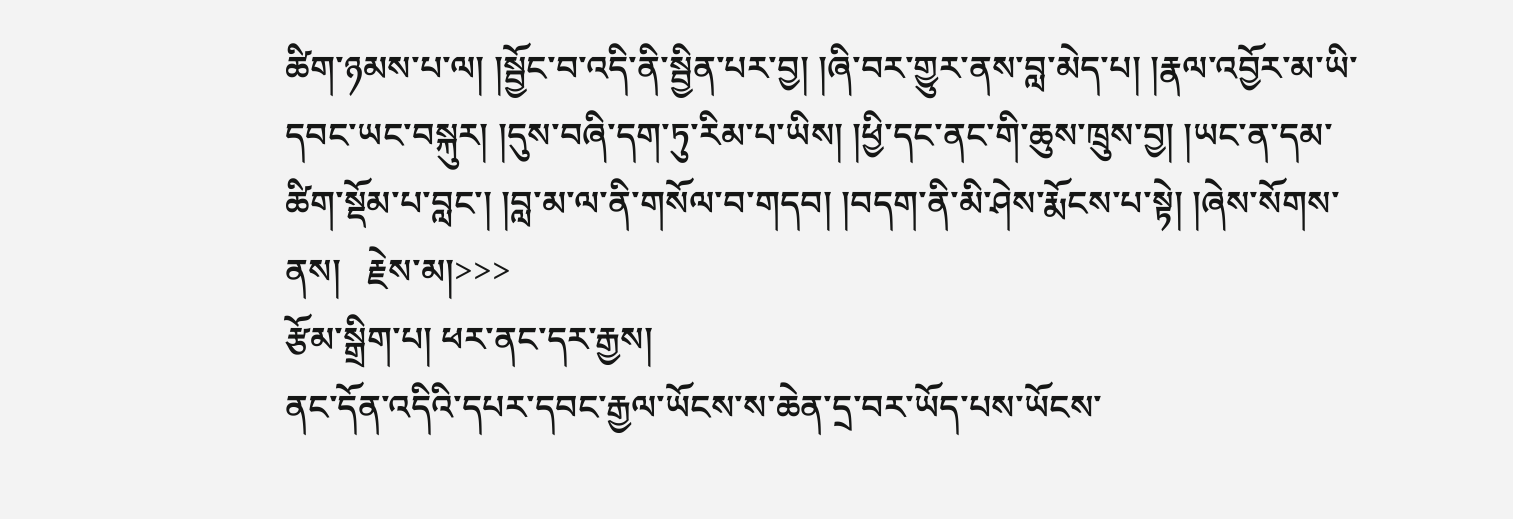ཚིག་ཉམས་པ་ལ། །སྦྱོང་བ་འདི་ནི་སྦྱིན་པར་བྱ། །ཞི་བར་གྱུར་ནས་བླ་མེད་པ། །རྣལ་འབྱོར་མ་ཡི་དབང་ཡང་བསྐུར། །དུས་བཞི་དག་ཏུ་རིམ་པ་ཡིས། །ཕྱི་དང་ནང་གི་ཆུས་ཁྲུས་བྱ། །ཡང་ན་དམ་ཚིག་སྡོམ་པ་བླང་། །བླ་མ་ལ་ནི་གསོལ་བ་གདབ། །བདག་ནི་མི་ཤེས་རྨོངས་པ་སྟེ། །ཞེས་སོགས་ནས།   རྗེས་མ།>>>
རྩོམ་སྒྲིག་པ། ཕར་ནང་དར་རྒྱས།
ནང་དོན་འདིའི་དཔར་དབང་རྒྱལ་ཡོངས་ས་ཆེན་དྲ་བར་ཡོད་པས་ཡོངས་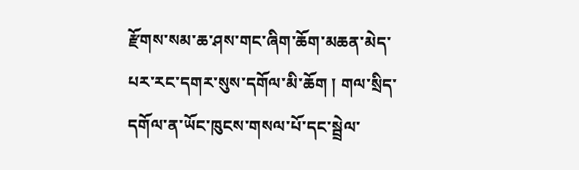རྫོགས་སམ་ཆ་ཤས་གང་ཞིག་ཆོག་མཆན་མེད་པར་རང་དགར་སུས་དགོལ་མི་ཆོག ། གལ་སྲིད་དགོལ་ན་ཡོང་ཁུངས་གསལ་པོ་དང་སྦྲེལ་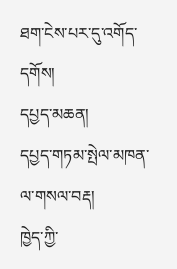ཐག་ངེས་པར་དུ་འགོད་དགོས།
དཔྱད་མཆན།
དཔྱད་གཏམ་སྤེལ་མཁན་ལ་གསལ་བརྡ།
ཁྱེད་ཀྱི་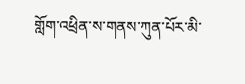གློག་འཕྲིན་ས་གནས་ཀུན་པོར་མི་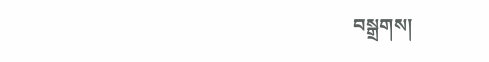བསྒྲགས།